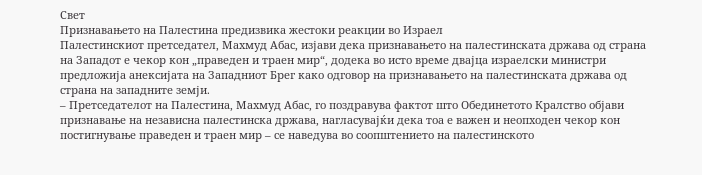Свет
Признавањето на Палестина предизвика жестоки реакции во Израел
Палестинскиот претседател, Махмуд Абас, изјави дека признавањето на палестинската држава од страна на Западот е чекор кон „праведен и траен мир“, додека во исто време двајца израелски министри предложија анексијата на Западниот Брег како одговор на признавањето на палестинската држава од страна на западните земји.
– Претседателот на Палестина, Махмуд Абас, го поздравува фактот што Обединетото Кралство објави признавање на независна палестинска држава, нагласувајќи дека тоа е важен и неопходен чекор кон постигнување праведен и траен мир – се наведува во соопштението на палестинското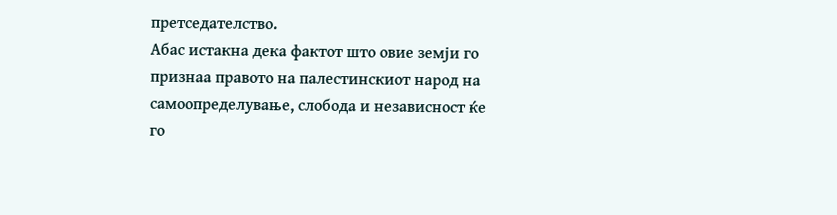претседателство.
Абас истакна дека фактот што овие земји го признаа правото на палестинскиот народ на самоопределување, слобода и независност ќе го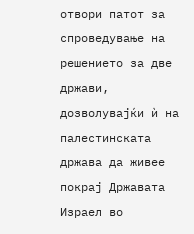отвори патот за спроведување на решението за две држави, дозволувајќи ѝ на палестинската држава да живее покрај Државата Израел во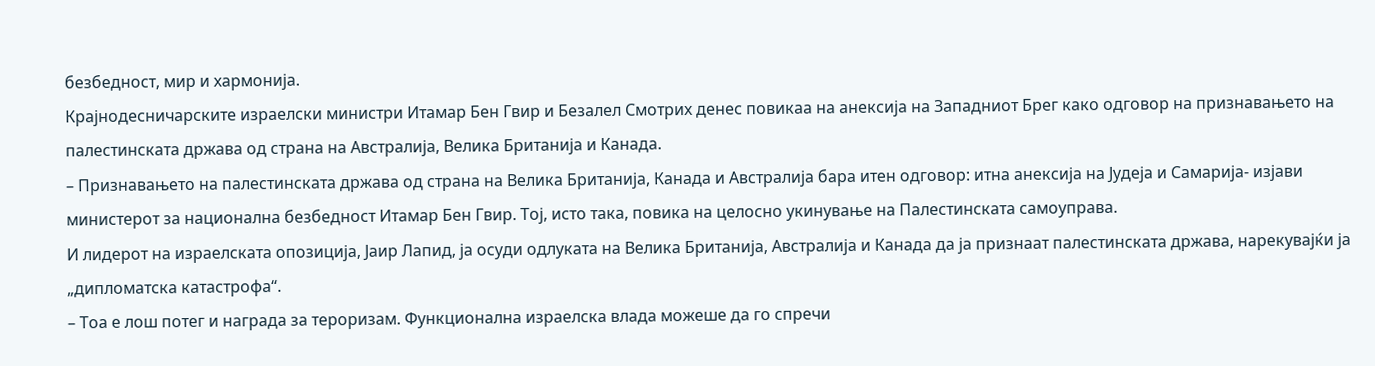безбедност, мир и хармонија.
Крајнодесничарските израелски министри Итамар Бен Гвир и Безалел Смотрих денес повикаа на анексија на Западниот Брег како одговор на признавањето на палестинската држава од страна на Австралија, Велика Британија и Канада.
– Признавањето на палестинската држава од страна на Велика Британија, Канада и Австралија бара итен одговор: итна анексија на Јудеја и Самарија- изјави министерот за национална безбедност Итамар Бен Гвир. Тој, исто така, повика на целосно укинување на Палестинската самоуправа.
И лидерот на израелската опозиција, Јаир Лапид, ја осуди одлуката на Велика Британија, Австралија и Канада да ја признаат палестинската држава, нарекувајќи ја „дипломатска катастрофа“.
– Тоа е лош потег и награда за тероризам. Функционална израелска влада можеше да го спречи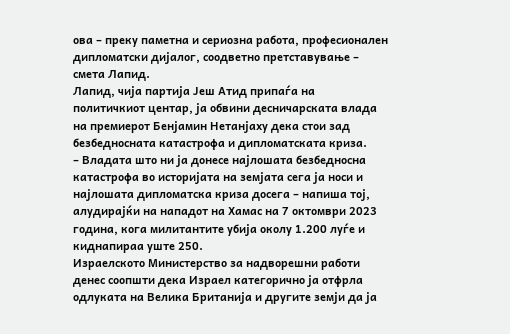ова – преку паметна и сериозна работа, професионален дипломатски дијалог, соодветно претставување – смета Лапид.
Лапид, чија партија Јеш Атид припаѓа на политичкиот центар, ја обвини десничарската влада на премиерот Бенјамин Нетанјаху дека стои зад безбедносната катастрофа и дипломатската криза.
– Владата што ни ја донесе најлошата безбедносна катастрофа во историјата на земјата сега ја носи и најлошата дипломатска криза досега – напиша тој, алудирајќи на нападот на Хамас на 7 октомври 2023 година, кога милитантите убија околу 1.200 луѓе и киднапираа уште 250.
Израелското Министерство за надворешни работи денес соопшти дека Израел категорично ја отфрла одлуката на Велика Британија и другите земји да ја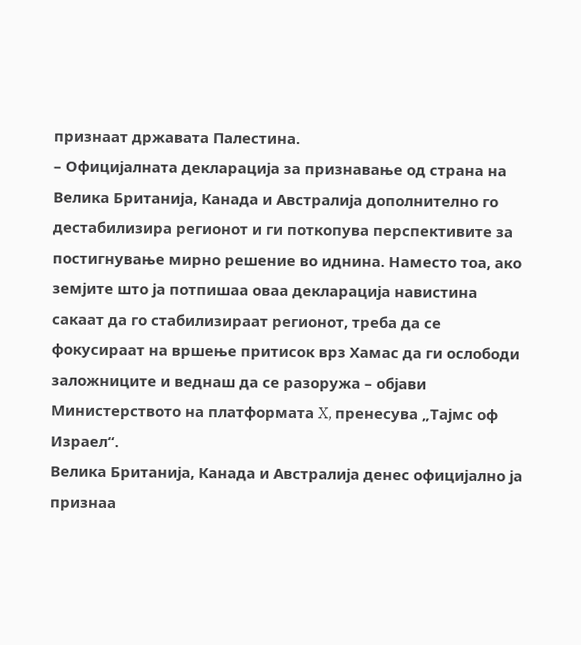признаат државата Палестина.
– Официјалната декларација за признавање од страна на Велика Британија, Канада и Австралија дополнително го дестабилизира регионот и ги поткопува перспективите за постигнување мирно решение во иднина. Наместо тоа, ако земјите што ја потпишаа оваа декларација навистина сакаат да го стабилизираат регионот, треба да се фокусираат на вршење притисок врз Хамас да ги ослободи заложниците и веднаш да се разоружа – објави Министерството на платформата X, пренесува „Тајмс оф Израел“.
Велика Британија, Канада и Австралија денес официјално ја признаа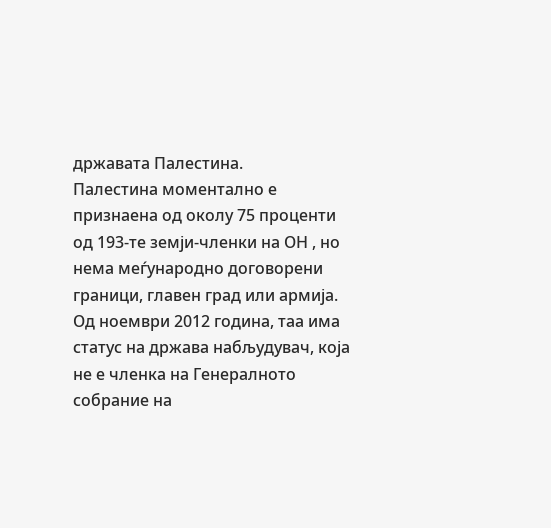државата Палестина.
Палестина моментално е признаена од околу 75 проценти од 193-те земји-членки на ОН , но нема меѓународно договорени граници, главен град или армија.
Од ноември 2012 година, таа има статус на држава набљудувач, која не е членка на Генералното собрание на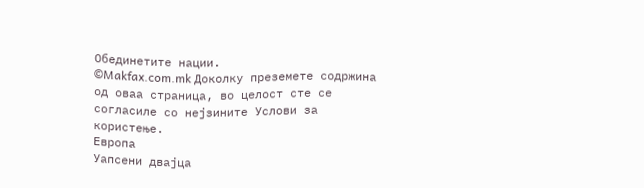Обединетите нации.
©Makfax.com.mk Доколку преземете содржина од оваа страница, во целост сте се согласиле со нејзините Услови за користење.
Европа
Уапсени двајца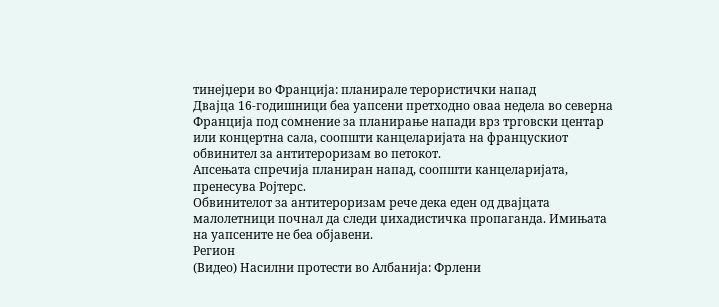тинејџери во Франција: планирале терористички напад
Двајца 16-годишници беа уапсени претходно оваа недела во северна Франција под сомнение за планирање напади врз трговски центар или концертна сала, соопшти канцеларијата на францускиот обвинител за антитероризам во петокот.
Апсењата спречија планиран напад, соопшти канцеларијата, пренесува Ројтерс.
Обвинителот за антитероризам рече дека еден од двајцата малолетници почнал да следи џихадистичка пропаганда. Имињата на уапсените не беа објавени.
Регион
(Видео) Насилни протести во Албанија: Фрлени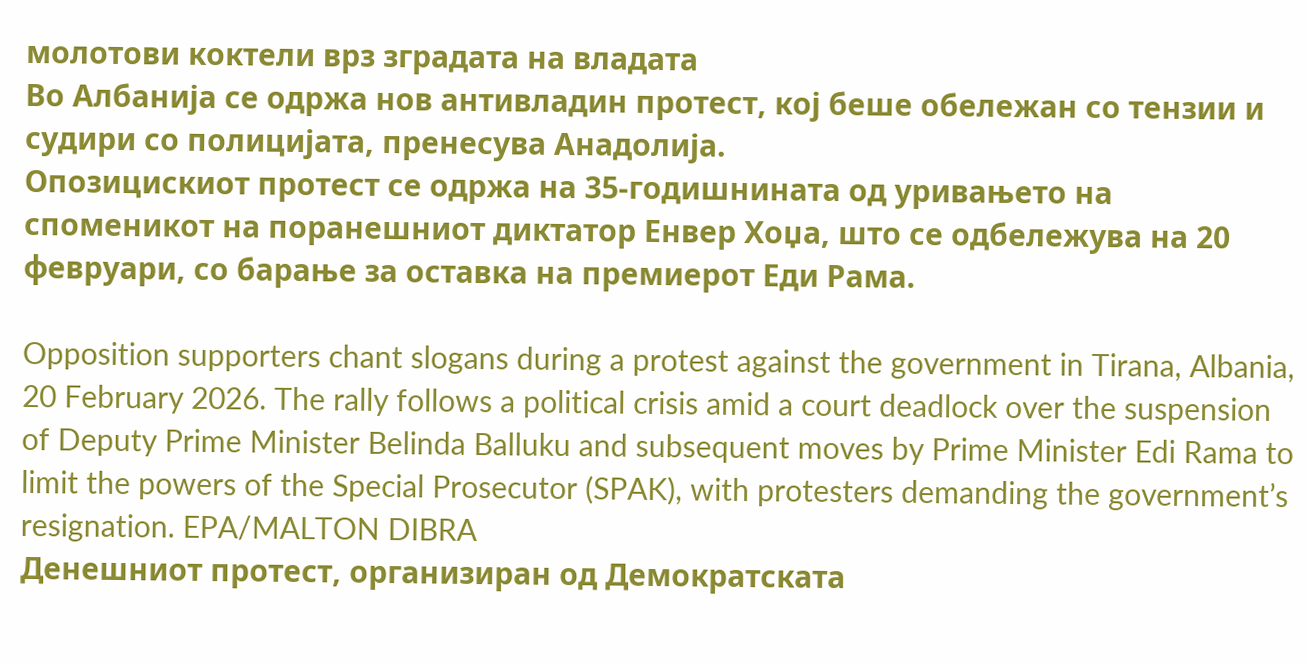молотови коктели врз зградата на владата
Во Албанија се одржа нов антивладин протест, кој беше обележан со тензии и судири со полицијата, пренесува Анадолија.
Опозицискиот протест се одржа на 35-годишнината од уривањето на споменикот на поранешниот диктатор Енвер Хоџа, што се одбележува на 20 февруари, со барање за оставка на премиерот Еди Рама.

Opposition supporters chant slogans during a protest against the government in Tirana, Albania, 20 February 2026. The rally follows a political crisis amid a court deadlock over the suspension of Deputy Prime Minister Belinda Balluku and subsequent moves by Prime Minister Edi Rama to limit the powers of the Special Prosecutor (SPAK), with protesters demanding the government’s resignation. EPA/MALTON DIBRA
Денешниот протест, организиран од Демократската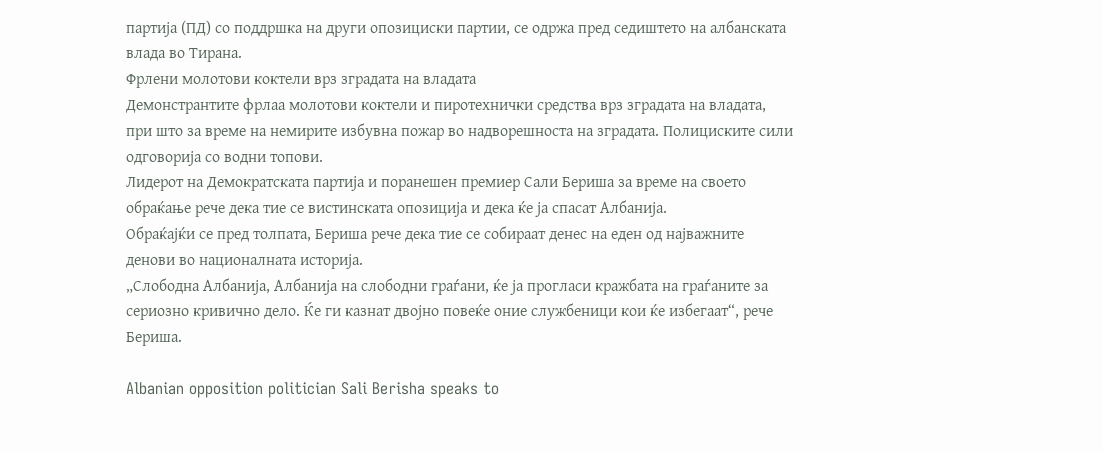партија (ПД) со поддршка на други опозициски партии, се одржа пред седиштето на албанската влада во Тирана.
Фрлени молотови коктели врз зградата на владата
Демонстрантите фрлаа молотови коктели и пиротехнички средства врз зградата на владата, при што за време на немирите избувна пожар во надворешноста на зградата. Полициските сили одговорија со водни топови.
Лидерот на Демократската партија и поранешен премиер Сали Бериша за време на своето обраќање рече дека тие се вистинската опозиција и дека ќе ја спасат Албанија.
Обраќајќи се пред толпата, Бериша рече дека тие се собираат денес на еден од најважните денови во националната историја.
„Слободна Албанија, Албанија на слободни граѓани, ќе ја прогласи кражбата на граѓаните за сериозно кривично дело. Ќе ги казнат двојно повеќе оние службеници кои ќе избегаат“, рече Бериша.

Albanian opposition politician Sali Berisha speaks to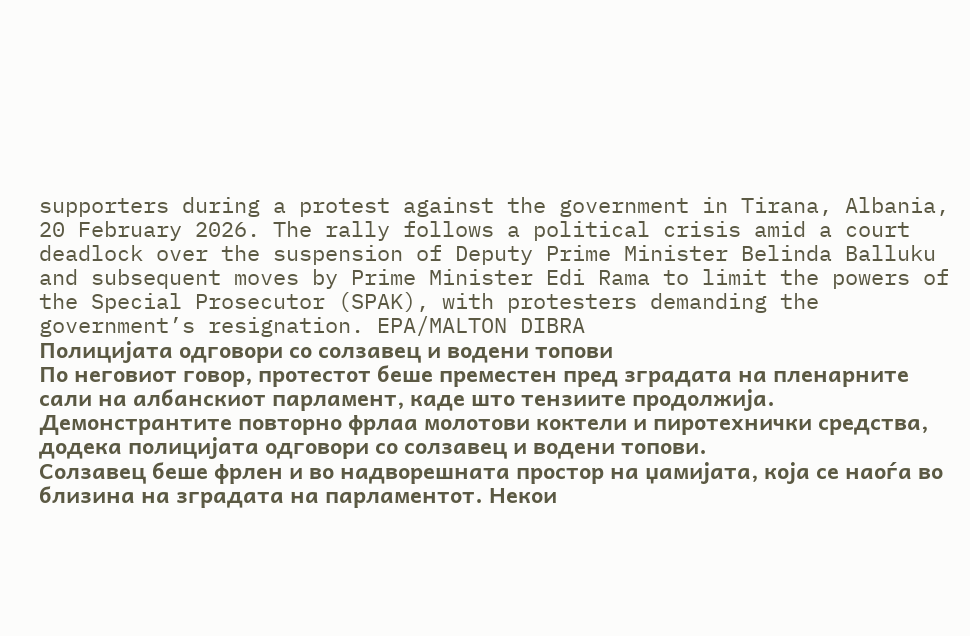supporters during a protest against the government in Tirana, Albania, 20 February 2026. The rally follows a political crisis amid a court deadlock over the suspension of Deputy Prime Minister Belinda Balluku and subsequent moves by Prime Minister Edi Rama to limit the powers of the Special Prosecutor (SPAK), with protesters demanding the government’s resignation. EPA/MALTON DIBRA
Полицијата одговори со солзавец и водени топови
По неговиот говор, протестот беше преместен пред зградата на пленарните сали на албанскиот парламент, каде што тензиите продолжија.
Демонстрантите повторно фрлаа молотови коктели и пиротехнички средства, додека полицијата одговори со солзавец и водени топови.
Солзавец беше фрлен и во надворешната простор на џамијата, која се наоѓа во близина на зградата на парламентот. Некои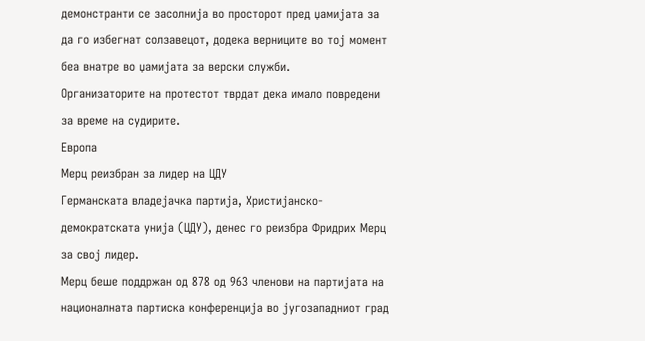демонстранти се засолнија во просторот пред џамијата за да го избегнат солзавецот, додека верниците во тој момент беа внатре во џамијата за верски служби.
Организаторите на протестот тврдат дека имало повредени за време на судирите.
Европа
Мерц реизбран за лидер на ЦДУ
Германската владејачка партија, Христијанско-демократската унија (ЦДУ), денес го реизбра Фридрих Мерц за свој лидер.
Мерц беше поддржан од 878 од 963 членови на партијата на националната партиска конференција во југозападниот град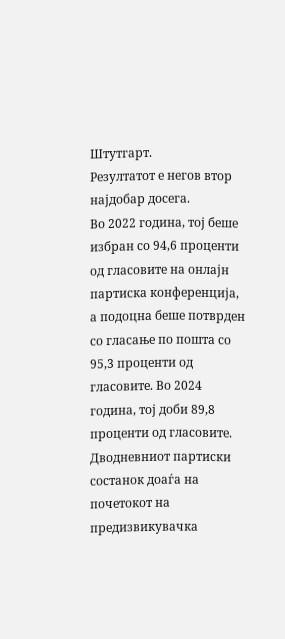Штутгарт.
Резултатот е негов втор најдобар досега.
Во 2022 година, тој беше избран со 94,6 проценти од гласовите на онлајн партиска конференција, а подоцна беше потврден со гласање по пошта со 95,3 проценти од гласовите. Во 2024 година, тој доби 89,8 проценти од гласовите.
Дводневниот партиски состанок доаѓа на почетокот на предизвикувачка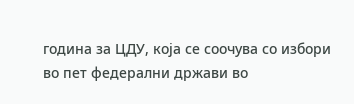година за ЦДУ, која се соочува со избори во пет федерални држави во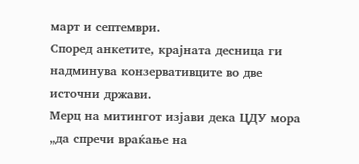март и септември.
Според анкетите, крајната десница ги надминува конзервативците во две источни држави.
Мерц на митингот изјави дека ЦДУ мора „да спречи враќање на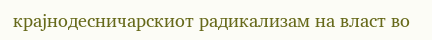крајнодесничарскиот радикализам на власт во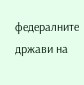федералните држави на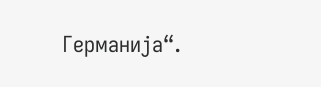Германија“.